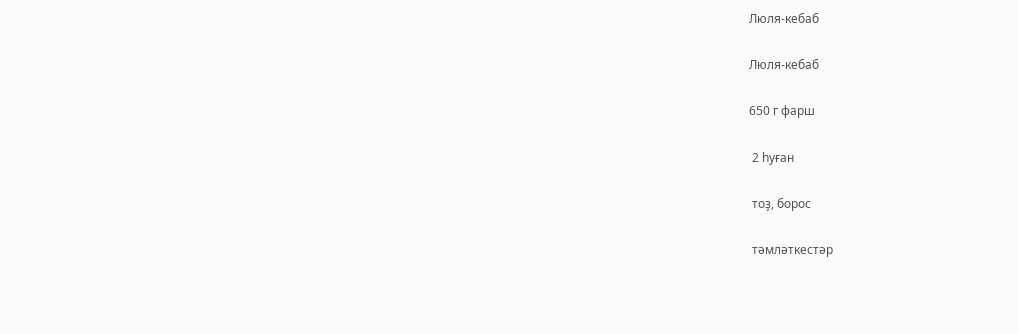Люля-кебаб

Люля-кебаб

650 г фарш

 2 һуған

 тоҙ, борос

 тәмләткестәр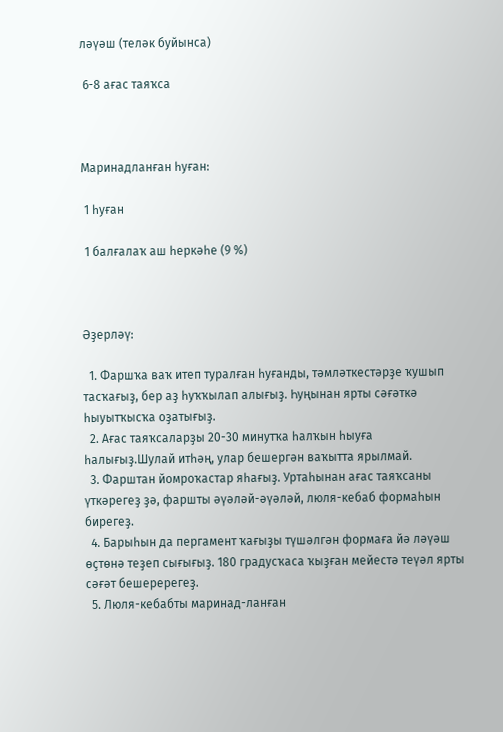ләүәш (теләк буйынса)

 6-8 ағас таяҡса



Маринадланған һуған:

 1 һуған

 1 балғалаҡ аш һеркәһе (9 %)



Әҙерләү:

  1. Фаршҡа ваҡ итеп туралған һуғанды, тәмләткестәрҙе ҡушып тасҡағыҙ, бер аҙ һуҡҡылап алығыҙ. Һуңынан ярты сәғәткә һыуытҡысҡа оҙатығыҙ.
  2. Ағас таяҡсаларҙы 20-30 минутҡа һалҡын һыуға һалығыҙ.Шулай итһәң, улар бешергән ваҡытта ярылмай.
  3. Фарштан йомроҡастар яһағыҙ. Уртаһынан ағас таяҡсаны үткәрегеҙ ҙә, фаршты әүәләй-әүәләй, люля-кебаб формаһын бирегеҙ.
  4. Барыһын да пергамент ҡағыҙы түшәлгән формаға йә ләүәш өҫтөнә теҙеп сығығыҙ. 180 градусҡаса ҡыҙған мейестә теүәл ярты сәғәт бешеререгеҙ.
  5. Люля-кебабты маринад-ланған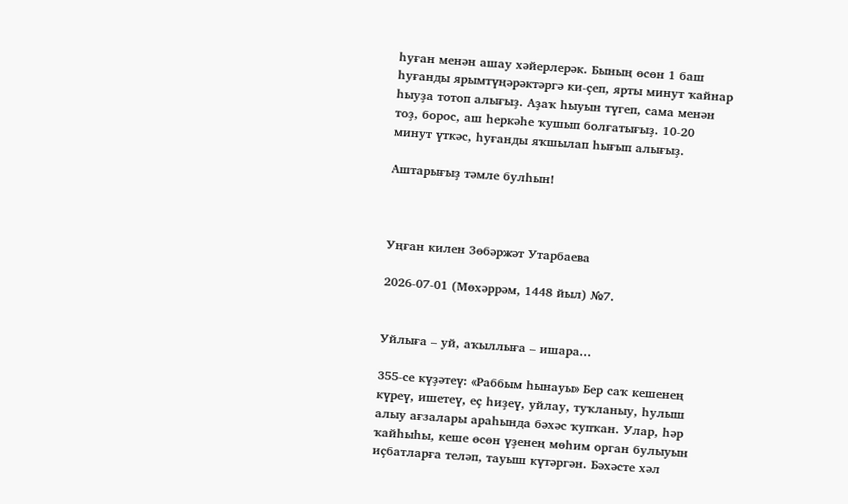һуған менән ашау хәйерлерәк. Бының өсөн 1 баш һуғанды ярымтүңәрәктәргә ки-ҫеп, ярты минут ҡайнар һыуҙа тотоп алығыҙ. Аҙаҡ һыуын түгеп, сама менән тоҙ, борос, аш һеркәһе ҡушып болғатығыҙ. 10-20 минут үткәс, һуғанды яҡшылап һығып алығыҙ.

Аштарығыҙ тәмле булһын!



Уңған килен Зөбәржәт Утарбаева

2026-07-01 (Мөхәррәм, 1448 йыл) №7.


Уйлыға – уй, аҡыллыға – ишара...

355-се күҙәтеү: «Раббым һынауы» Бер саҡ кешенең күреү, ишетеү, еҫ һиҙеү, уйлау, туҡланыу, һулыш алыу ағзалары араһында бәхәс ҡупҡан. Улар, һәр ҡайһыһы, кеше өсөн үҙенең мөһим орган булыуын иҫбатларға теләп, тауыш күтәргән. Бәхәсте хәл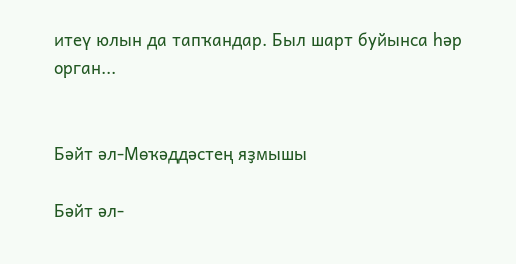итеү юлын да тапҡандар. Был шарт буйынса һәр орган...


Бәйт әл-Мөҡәддәстең яҙмышы

Бәйт әл-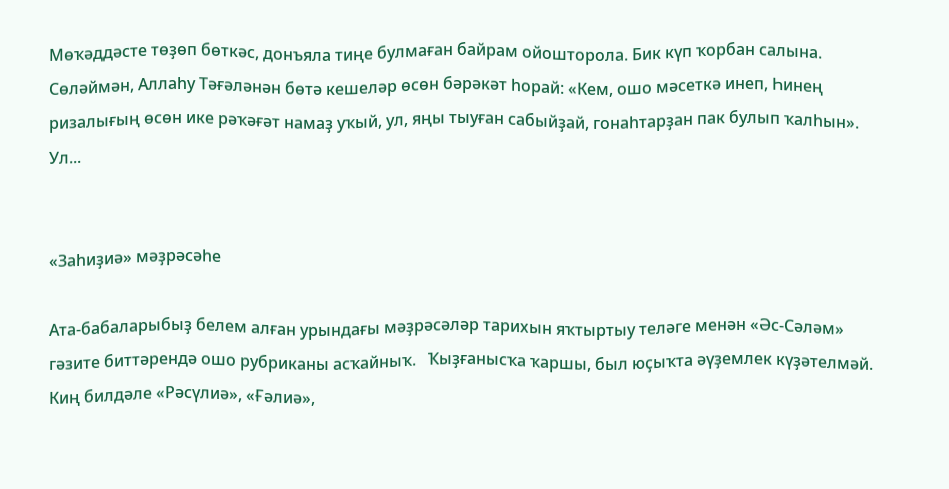Мөҡәддәсте төҙөп бөткәс, донъяла тиңе булмаған байрам ойошторола. Бик күп ҡорбан салына. Сөләймән, Аллаһу Тәғәләнән бөтә кешеләр өсөн бәрәкәт һорай: «Кем, ошо мәсеткә инеп, Һинең ризалығың өсөн ике рәҡәғәт намаҙ уҡый, ул, яңы тыуған сабыйҙай, гонаһтарҙан пак булып ҡалһын». Ул...


«Заһиҙиә» мәҙрәсәһе

Ата-бабаларыбыҙ белем алған урындағы мәҙрәсәләр тарихын яҡтыртыу теләге менән «Әс-Сәләм» гәзите биттәрендә ошо рубриканы асҡайныҡ.   Ҡыҙғанысҡа ҡаршы, был юҫыҡта әүҙемлек күҙәтелмәй. Киң билдәле «Рәсүлиә», «Ғәлиә»,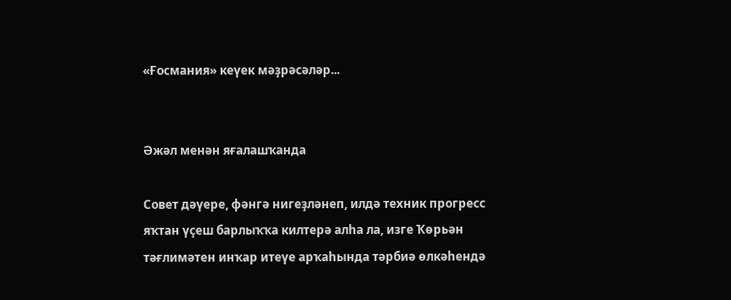«Ғосмания» кеүек мәҙрәсәләр...


Әжәл менән яғалашҡанда

Совет дәүере, фәнгә нигеҙләнеп, илдә техник прогресс яҡтан үҫеш барлыҡҡа килтерә алһа ла, изге Ҡөрьән тәғлимәтен инҡар итеүе арҡаһында тәрбиә өлкәһендә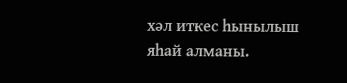хәл иткес һынылыш яһай алманы.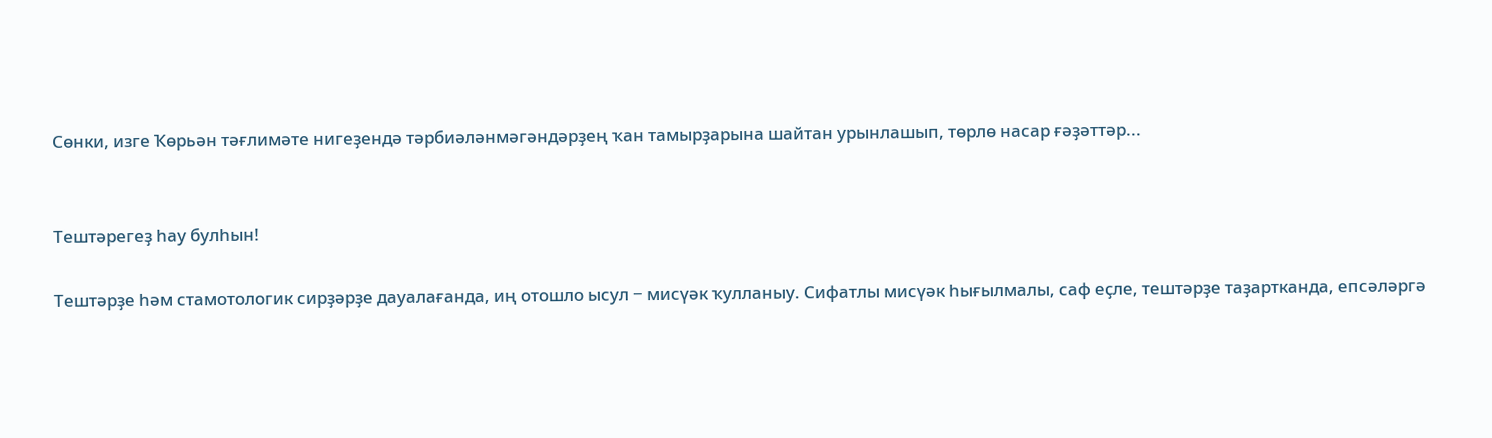Сөнки, изге Ҡөрьән тәғлимәте нигеҙендә тәрбиәләнмәгәндәрҙең ҡан тамырҙарына шайтан урынлашып, төрлө насар ғәҙәттәр...


Тештәрегеҙ һау булһын!

Тештәрҙе һәм стамотологик сирҙәрҙе дауалағанда, иң отошло ысул − мисүәк ҡулланыу. Сифатлы мисүәк һығылмалы, саф еҫле, тештәрҙе таҙартканда, епсәләргә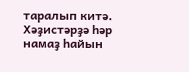таралып китә.   Хәҙистәрҙә һәр намаҙ һайын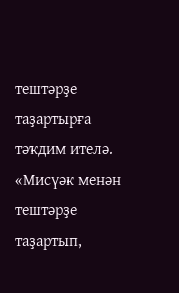тештәрҙе таҙартырға тәҡдим ителә. «Мисүәк менән тештәрҙе таҙартып,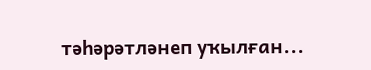тәһәрәтләнеп уҡылған...